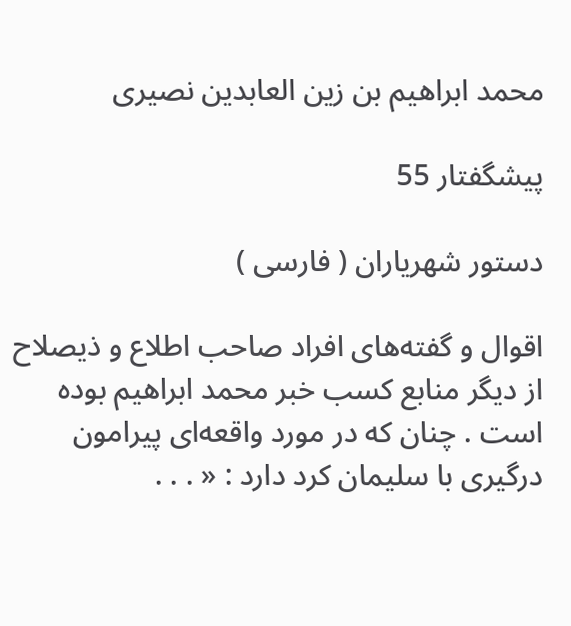محمد ابراهيم بن زين العابدين نصيرى

پيشگفتار 55

دستور شهرياران ( فارسى )

اقوال و گفته‌هاى افراد صاحب اطلاع و ذيصلاح از ديگر منابع كسب خبر محمد ابراهيم بوده است . چنان كه در مورد واقعه‌اى پيرامون درگيرى با سليمان كرد دارد : « . . .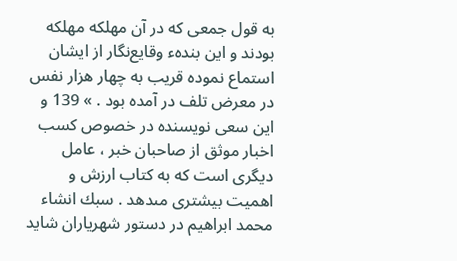به قول جمعى كه در آن مهلكه مهلكه بودند و اين بندهء وقايع‌نگار از ايشان استماع نموده قريب به چهار هزار نفس در معرض تلف در آمده بود . » 139 و اين سعى نويسنده در خصوص كسب اخبار موثق از صاحبان خبر ، عامل ديگرى است كه به كتاب ارزش و اهميت بيشترى مىدهد . سبك انشاء محمد ابراهيم در دستور شهرياران شايد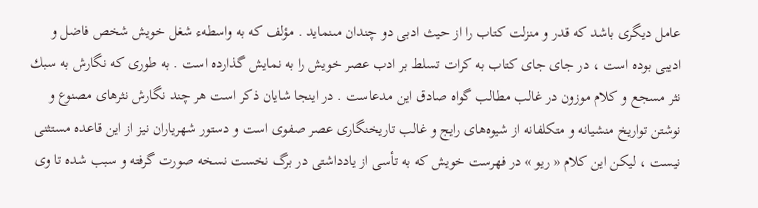عامل ديگرى باشد كه قدر و منزلت كتاب را از حيث ادبى دو چندان مىنمايد . مؤلف كه به واسطهء شغل خويش شخص فاضل و اديبى بوده است ، در جاى جاى كتاب به كرات تسلط بر ادب عصر خويش را به نمايش گذارده است . به طورى كه نگارش به سبك نثر مسجع و كلام موزون در غالب مطالب گواه صادق اين مدعاست . در اينجا شايان ذكر است هر چند نگارش نثرهاى مصنوع و نوشتن تواريخ منشيانه و متكلفانه از شيوه‌هاى رايج و غالب تاريخنگارى عصر صفوى است و دستور شهرياران نيز از اين قاعده مستثنى نيست ، ليكن اين كلام « ريو » در فهرست خويش كه به تأسى از يادداشتى در برگ نخست نسخه صورت گرفته و سبب شده تا وى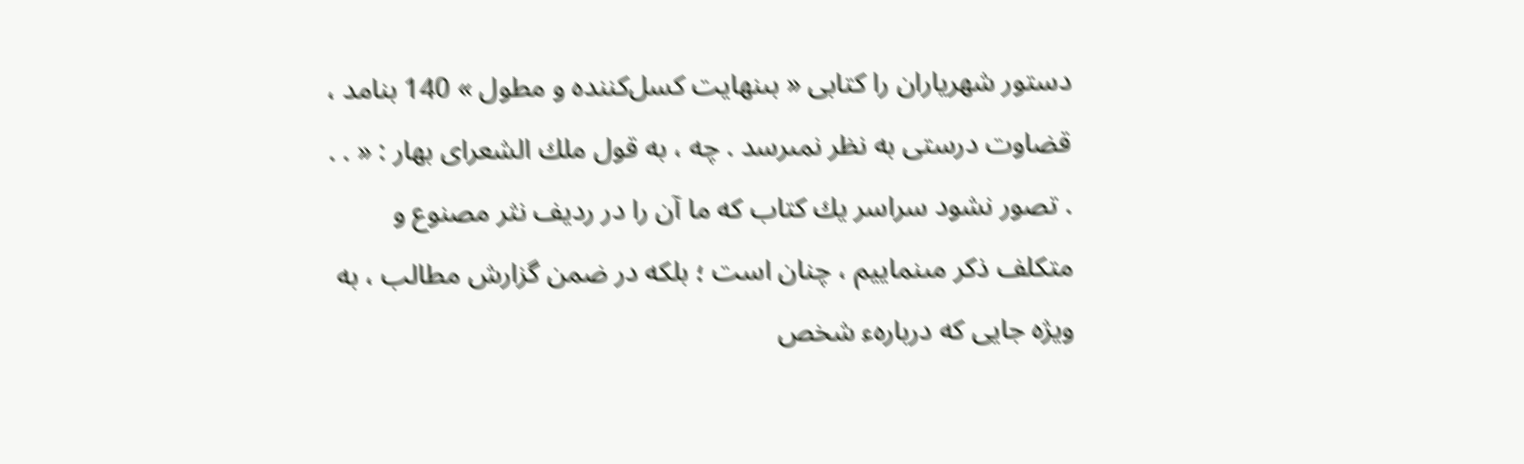دستور شهرياران را كتابى « بىنهايت كسل‌كننده و مطول » 140 بنامد ، قضاوت درستى به نظر نمىرسد . چه ، به قول ملك الشعراى بهار : « . . . تصور نشود سراسر يك كتاب كه ما آن را در رديف نثر مصنوع و متكلف ذكر مىنماييم ، چنان است ؛ بلكه در ضمن گزارش مطالب ، به ويژه جايى كه دربارهء شخص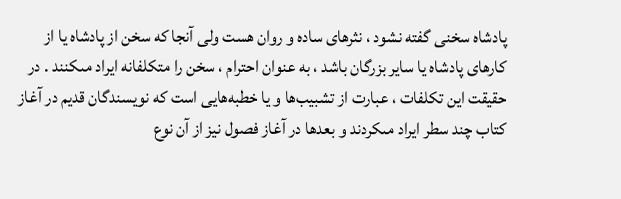پادشاه سخنى گفته نشود ، نثرهاى ساده و روان هست ولى آنجا كه سخن از پادشاه يا از كارهاى پادشاه يا ساير بزرگان باشد ، به عنوان احترام ، سخن را متكلفانه ايراد مىكنند . در حقيقت اين تكلفات ، عبارت از تشبيب‌ها و يا خطبه‌هايى است كه نويسندگان قديم در آغاز كتاب چند سطر ايراد مىكردند و بعدها در آغاز فصول نيز از آن نوع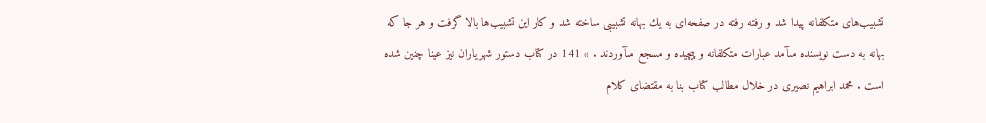تشبيب‌هاى متكلفانه پيدا شد و رفته رفته در صفحه‌اى به يك بهانه تشبيبى ساخته شد و كار اين تشبيب‌ها بالا گرفت و هر جا كه بهانه به دست نويسنده مىآمد عبارات متكلفانه و پيچيده و مسجع مىآوردند . » 141 در كتاب دستور شهرياران نيز عينا چنين شده است . محمد ابراهيم نصيرى در خلال مطالب كتاب بنا به مقتضاى كلام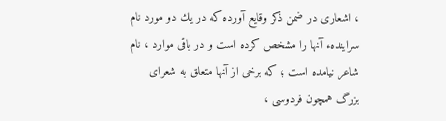، اشعارى در ضمن ذكر وقايع آورده كه در يك دو مورد نام سرايندهء آنها را مشخص كرده است و در باقى موارد ، نام شاعر نيامده است ؛ كه برخى از آنها متعلق به شعراى بزرگ همچون فردوسى ،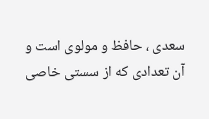سعدى ، حافظ و مولوى است و آن تعدادى كه از سستى خاصى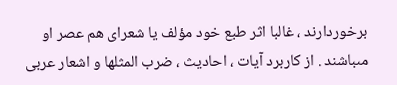برخوردارند ، غالبا اثر طبع خود مؤلف يا شعراى هم عصر او مىباشند . از كاربرد آيات ، احاديث ، ضرب المثلها و اشعار عربى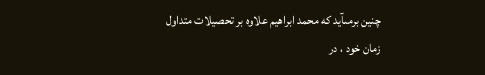چنين برمىآيد كه محمد ابراهيم علاوه بر تحصيلات متداول زمان خود ، در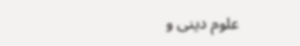علوم دينى و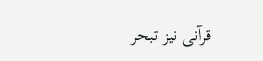قرآنى نيز تبحر